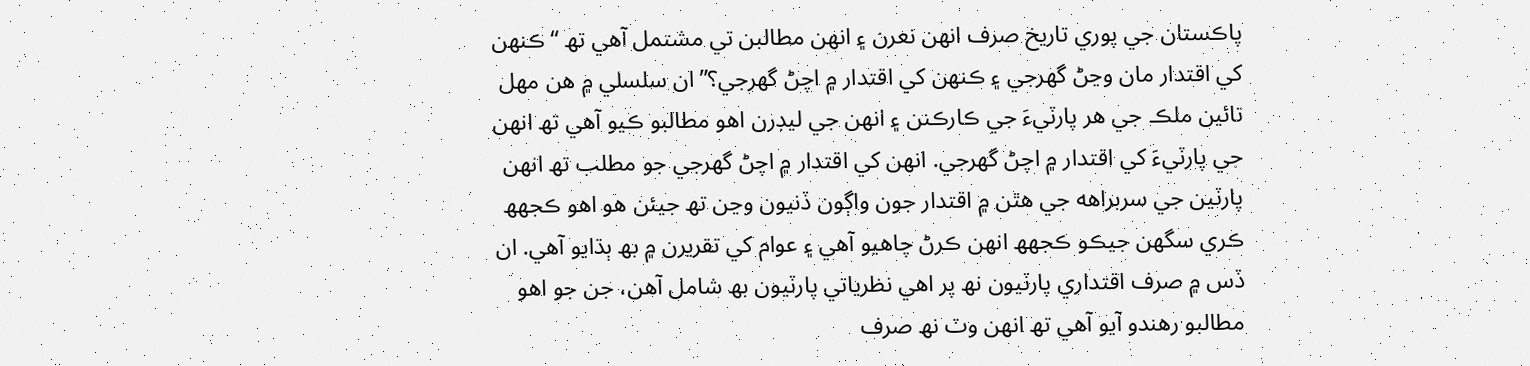پاڪستان جي پوري تاريخ صرف انھن نعرن ۽ انھن مطالبن تي مشتمل آھي تھ “ڪنھن کي اقتدار مان وڃڻ گھرجي ۽ ڪنھن کي اقتدار ۾ اچڻ گھرجي؟” ان سلسلي ۾ هن مھل تائين ملڪ جي ھر پارٽيءَ جي ڪارڪنن ۽ انھن جي ليڊرن اھو مطالبو ڪيو آھي تھ انھن جي پارٽيءَ کي اقتدار ۾ اچڻ گھرجي. انھن کي اقتدار ۾ اچڻ گھرجي جو مطلب تھ انھن پارٽين جي سربراهه جي ھٿن ۾ اقتدار جون واڳون ڏنيون وڃن تھ جيئن ھو اھو ڪجھھ ڪري سگھن جيڪو ڪجھھ انھن ڪرڻ چاھيو آھي ۽ عوام کي تقريرن ۾ بھ ٻڌايو آھي. ان ڏس ۾ صرف اقتداري پارٽيون نھ پر اھي نظرياتي پارٽيون بھ شامل آھن، جن جو اھو مطالبو رھندو آيو آھي تھ انھن وٽ نھ صرف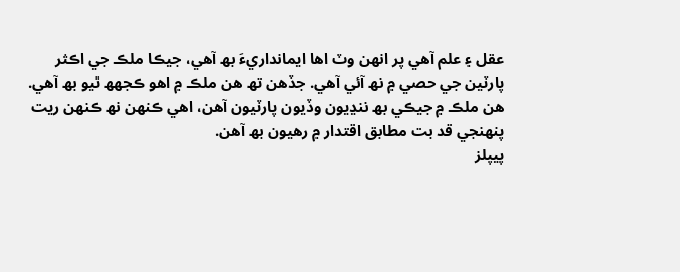عقل ۽ علم آھي پر انھن وٽ اھا ايمانداريءَ بھ آھي، جيڪا ملڪ جي اڪثر پارٽين جي حصي ۾ نھ آئي آھي. جڏھن تھ ھن ملڪ ۾ اھو ڪجھھ ٿيو بھ آھي. ھن ملڪ ۾ جيڪي بھ ننڍيون وڏيون پارٽيون آھن، اھي ڪنھن نھ ڪنھن ريت پنھنجي قد بت مطابق اقتدار ۾ رھيون بھ آھن.
پيپلز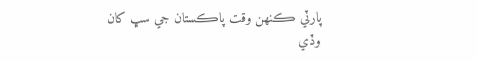پارٽي ڪنھن وقت پاڪستان جي سڀ کان وڏي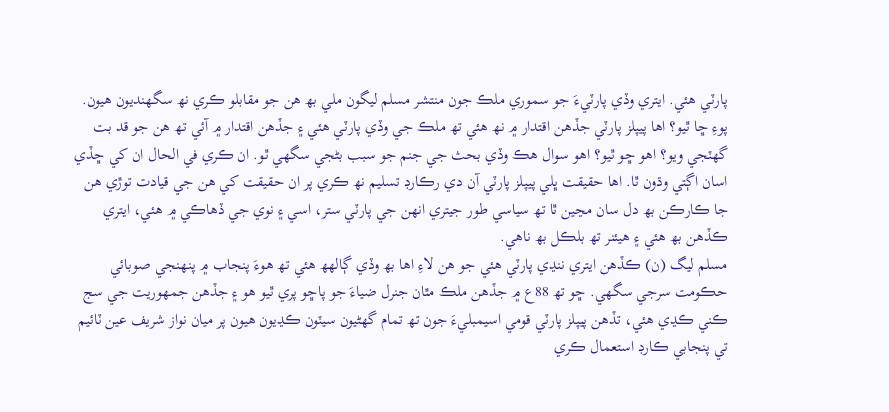پارٽي ھئي. ايتري وڏي پارٽيءَ جو سموري ملڪ جون منتشر مسلم ليگون ملي بھ ھن جو مقابلو ڪري نھ سگھنديون ھيون. پوءِ ڇا ٿيو؟ اھا پيپلز پارٽي جڏھن اقتدار ۾ نھ ھئي تھ ملڪ جي وڏي پارٽي ھئي ۽ جڏھن اقتدار ۾ آئي تھ ھن جو قد بت گھٽجي ويو؟ اھو ڇو ٿيو؟ اھو سوال ھڪ وڏي بحث جي جنم جو سبب بڻجي سگھي ٿو. ان ڪري في الحال ان کي ڇڏي اسان اڳتي وڌون ٿا. اھا حقيقت ڀلي پيپلز پارٽي آن دي رڪارڊ تسليم نھ ڪري پر ان حقيقت کي ھن جي قيادت توڙي ھن جا ڪارڪن بھ دل سان مڃين ٿا تھ سياسي طور جيتري انھن جي پارٽي ستر، اسي ۽ نوي جي ڏھاڪي ۾ ھئي، ايتري ڪڏھن بھ ھئي ۽ ھيئنر تھ بلڪل بھ ناھي.
مسلم ليگ (ن) ڪڏھن ايتري ننڍي پارٽي ھئي جو ھن لاءِ اھا بھ وڏي ڳالھھ ھئي تھ ھوءَ پنجاب ۾ پنھنجي صوبائي حڪومت سرجي سگھي. ڇو تھ 88ع ۾ جڏھن ملڪ مٿان جنرل ضياءَ جو پاڇو پري ٿيو ھو ۽ جڏھن جمھوريت جي سج ڪني ڪڍي ھئي، تڏھن پيپلز پارٽي قومي اسيمبليءَ جون تھ تمام گھڻيون سيٽون ڪڍيون ھيون پر ميان نواز شريف عين ٽائيم تي پنجابي ڪارڊ استعمال ڪري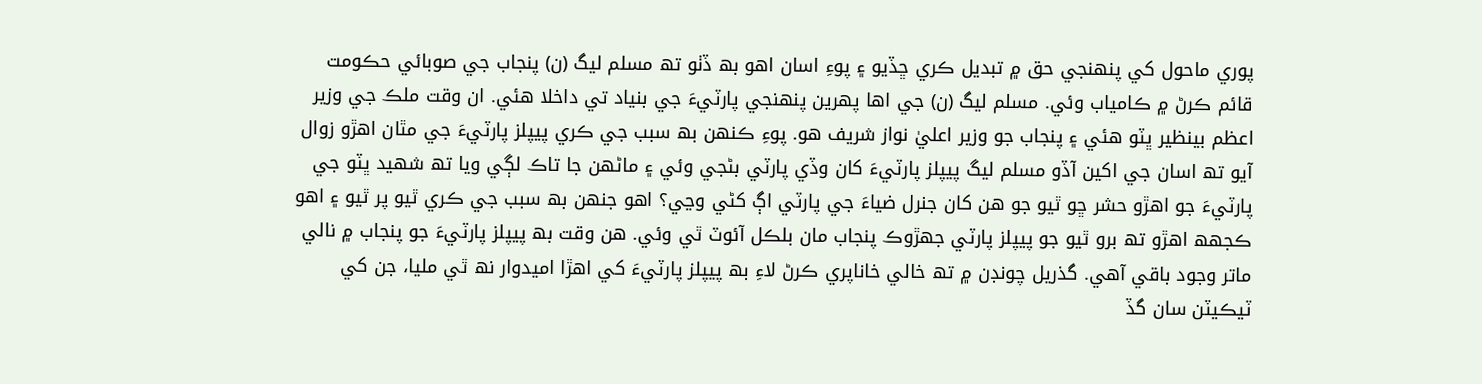پوري ماحول کي پنھنجي حق ۾ تبديل ڪري ڇڏيو ۽ پوءِ اسان اھو بھ ڏٺو تھ مسلم ليگ (ن) پنجاب جي صوبائي حڪومت قائم ڪرڻ ۾ ڪامياب وئي. مسلم ليگ (ن) جي اھا پھرين پنھنجي پارٽيءَ جي بنياد تي داخلا ھئي. ان وقت ملڪ جي وزير اعظم بينظير ڀٽو ھئي ۽ پنجاب جو وزير اعليٰ نواز شريف ھو. پوءِ ڪنھن بھ سبب جي ڪري پيپلز پارٽيءَ جي مٿان اھڙو زوال آيو تھ اسان جي اکين آڏو مسلم ليگ پيپلز پارٽيءَ کان وڏي پارٽي بڻجي وئي ۽ ماڻھن جا تاڪ لڳي ويا تھ شھيد ڀٽو جي پارٽيءَ جو اھڙو حشر ڇو ٿيو جو ھن کان جنرل ضياءَ جي پارٽي اڳ کڻي وڃي؟ اھو جنھن بھ سبب جي ڪري ٿيو پر ٿيو ۽ اھو ڪجھھ اھڙو تھ برو ٿيو جو پيپلز پارٽي جھڙوڪ پنجاب مان بلڪل آئوٽ ٿي وئي. ھن وقت بھ پيپلز پارٽيءَ جو پنجاب ۾ نالي ماتر وجود باقي آھي. گذريل چونڊن ۾ تھ خالي خاناپري ڪرڻ لاءِ بھ پيپلز پارٽيءَ کي اھڙا اميدوار نھ ٿي مليا، جن کي ٽيڪيٽن سان گڏ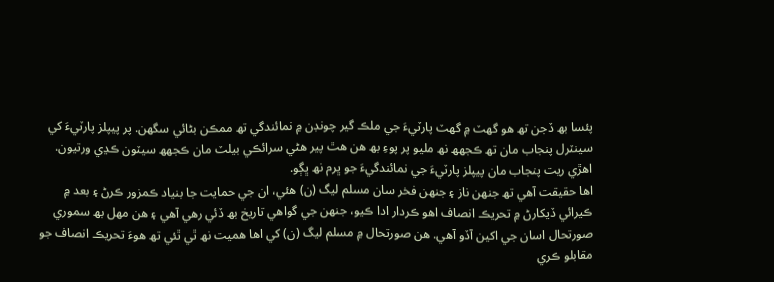پئسا بھ ڏجن تھ ھو گھٽ ۾ گھٽ پارٽيءَ جي ملڪ گير چونڊن ۾ نمائندگي تھ ممڪن بڻائي سگھن. پر پيپلز پارٽيءَ کي سينٽرل پنجاب مان تھ ڪجھھ نھ مليو پر پوءِ بھ ھن ھٿ پير ھڻي سرائڪي بيلٽ مان ڪجھھ سيٽون ڪڍي ورتيون. اھڙي ريت پنجاب مان پيپلز پارٽيءَ جي نمائندگيءَ جو ڀرم نھ ڀڳو.
اھا حقيقت آھي تھ جنھن ناز ۽ جنھن فخر سان مسلم ليگ (ن) ھئي، ان جي حمايت جا بنياد ڪمزور ڪرڻ ۽ بعد ۾ ڪيرائي ڏيکارڻ ۾ تحريڪ انصاف اھو ڪردار ادا ڪيو، جنھن جي گواھي تاريخ بھ ڏئي رھي آھي ۽ ھن مھل بھ سموري صورتحال اسان جي اکين آڏو آھي. ھن صورتحال ۾ مسلم ليگ (ن) کي اھا ھميت نھ ٿي ٿئي تھ ھوءَ تحريڪ انصاف جو مقابلو ڪري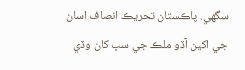سگھي. پاڪستان تحريڪ انصاف اسان جي اکين آڏو ملڪ جي سڀ کان وڏي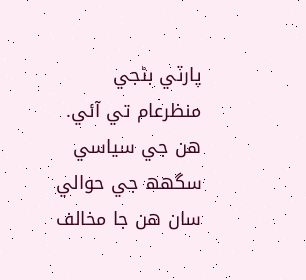پارٽي بڻجي منظرعام تي آئي. ھن جي سياسي سگھھ جي حوالي سان ھن جا مخالف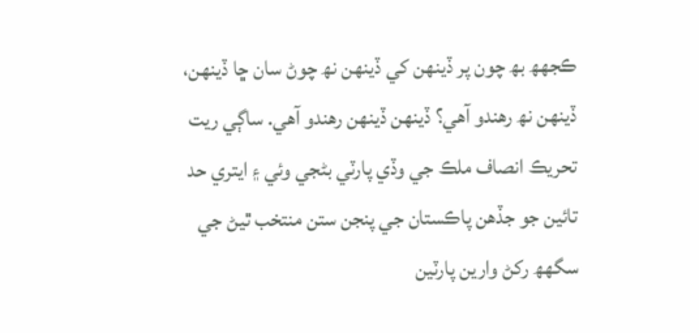ڪجھھ بھ چون پر ڏينھن کي ڏينھن نھ چوڻ سان ڇا ڏينھن، ڏينھن نھ رھندو آھي؟ ڏينھن ڏينھن رھندو آھي. ساڳي ريت تحريڪ انصاف ملڪ جي وڏي پارٽي بڻجي وئي ۽ ايتري حد تائين جو جڏھن پاڪستان جي پنجن ستن منتخب ٿيڻ جي سگھھ رکڻ وارين پارٽين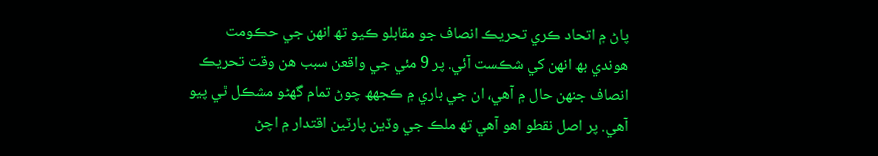پاڻ ۾ اتحاد ڪري تحريڪ انصاف جو مقابلو ڪيو تھ انھن جي حڪومت ھوندي بھ انھن کي شڪست آئي. پر 9 مئي جي واقعن سبب ھن وقت تحريڪ انصاف جنھن حال ۾ آھي، ان جي باري ۾ ڪجھھ چوڻ تمام گھڻو مشڪل ٿي پيو آھي. پر اصل نقطو اھو آھي تھ ملڪ جي وڏين پارٽين اقتدار ۾ اچڻ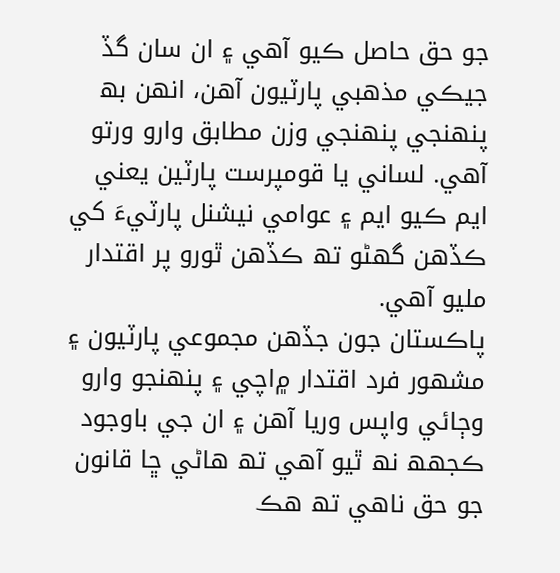جو حق حاصل ڪيو آھي ۽ ان سان گڏ جيڪي مذھبي پارٽيون آھن، انھن بھ پنھنجي پنھنجي وزن مطابق وارو ورتو آھي. لساني يا قومپرست پارٽين يعني ايم ڪيو ايم ۽ عوامي نيشنل پارٽيءَ کي ڪڏھن گھڻو تھ ڪڏھن ٿورو پر اقتدار مليو آھي.
پاڪستان جون جڏھن مجموعي پارٽيون ۽ مشھور فرد اقتدار ۾اچي ۽ پنھنجو وارو وڄائي واپس وريا آھن ۽ ان جي باوجود ڪجھھ نھ ٿيو آھي تھ ھاڻي ڇا قانون جو حق ناھي تھ ھڪ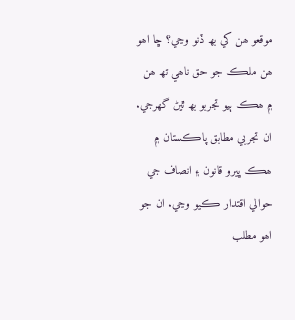موقعو ھن کي بھ ڏنو وڃي؟ ڇا اھو ھن ملڪ جو حق ناھي تھ ھن ۾ ھڪ ٻيو تجربو بھ ٿيڻ گھرجي. ان تجربي مطابق پاڪستان ۾ ھڪ ڀيرو قانون ۽ انصاف جي حوالي اقتدار ڪيو وڃي. ان جو اھو مطلب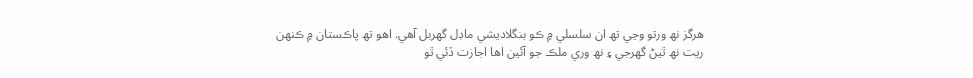ھرگز نھ ورتو وڃي تھ ان سلسلي ۾ ڪو بنگلاديشي ماڊل گھربل آھي. اھو تھ پاڪستان ۾ ڪنھن ريت نھ ٿيڻ گھرجي ۽ نھ وري ملڪ جو آئين اھا اجازت ڏئي ٿو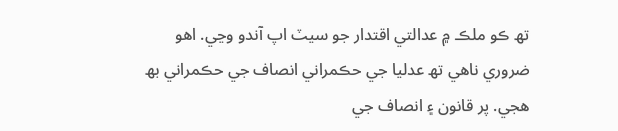تھ ڪو ملڪ ۾ عدالتي اقتدار جو سيٽ اپ آندو وڃي. اھو ضروري ناھي تھ عدليا جي حڪمراني انصاف جي حڪمراني بھ ھجي. پر قانون ۽ انصاف جي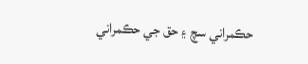حڪمراني سچ ۽ حق جي حڪمراني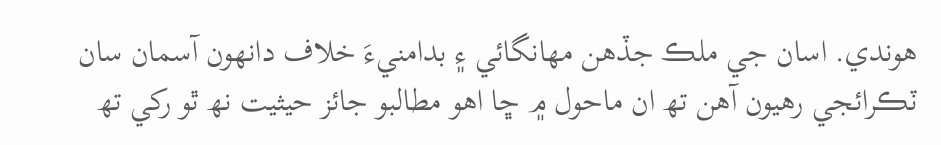ھوندي. اسان جي ملڪ جڏھن مھانگائي ۽ بدامنيءَ خلاف دانھون آسمان سان ٽڪرائجي رھيون آھن تھ ان ماحول ۾ ڇا اھو مطالبو جائز حيثيت نھ ٿو رکي تھ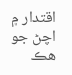اقتدار ۾ اچڻ جو ھڪ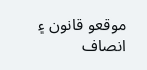موقعو قانون ۽ انصاف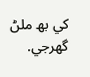کي بھ ملڻ گھرجي.